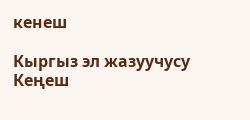кенеш

Кыргыз эл жазуучусу Кеңеш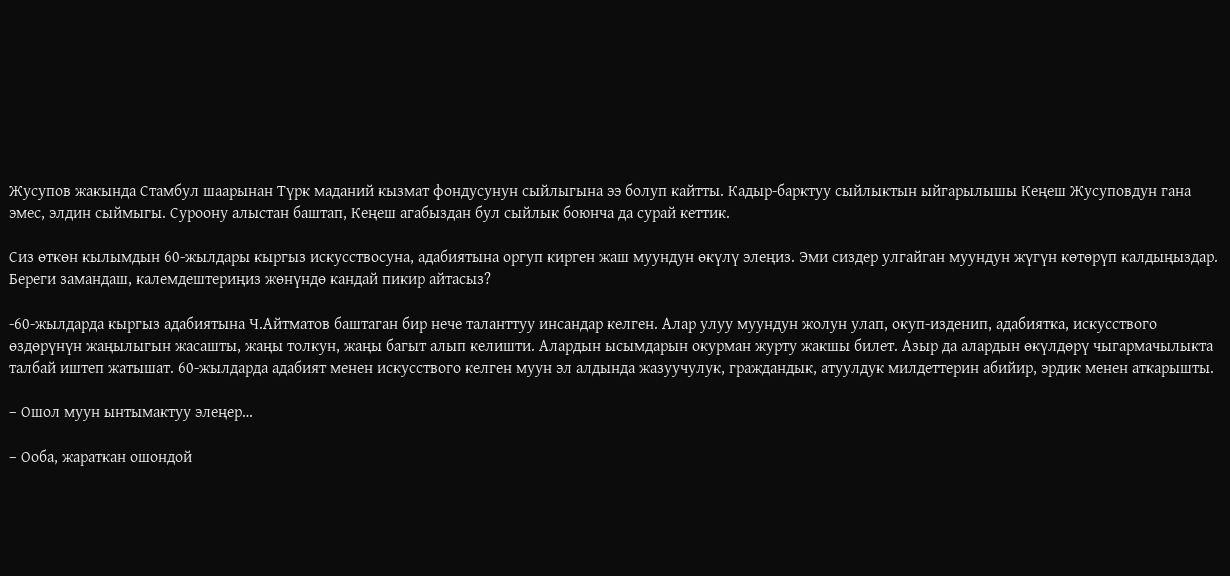Жусупов жакында Стамбул шаарынан Түрк маданий кызмат фондусунун сыйлыгына ээ болуп кайтты. Кадыр-барктуу сыйлыктын ыйгарылышы Кеңеш Жусуповдун гана эмес, элдин сыймыгы. Суроону алыстан баштап, Кеңеш агабыздан бул сыйлык боюнча да сурай кеттик.

Cиз өткөн кылымдын 60-жылдары кыргыз искусствосуна, адабиятына оргуп кирген жаш муундун өкүлү элеңиз. Эми сиздер улгайган муундун жүгүн көтөрүп калдыңыздар. Береги замандаш, калемдештериңиз жөнүндө кандай пикир айтасыз?

-60-жылдарда кыргыз адабиятына Ч.Айтматов баштаган бир нече таланттуу инсандар келген. Алар улуу муундун жолун улап, окуп-изденип, адабиятка, искусствого өздөрүнүн жаңылыгын жасашты, жаңы толкун, жаңы багыт алып келишти. Алардын ысымдарын окурман журту жакшы билет. Азыр да алардын өкүлдөрү чыгармачылыкта талбай иштеп жатышат. 60-жылдарда адабият менен искусствого келген муун эл алдында жазуучулук, граждандык, атуулдук милдеттерин абийир, эрдик менен аткарышты.

– Ошол муун ынтымактуу элеңер…

– Ооба, жараткан ошондой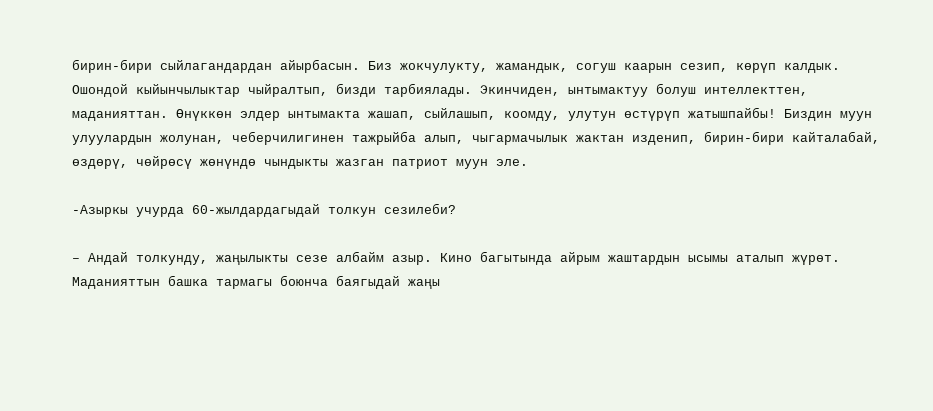бирин-бири сыйлагандардан айырбасын. Биз жокчулукту, жамандык, согуш каарын сезип, көрүп калдык. Ошондой кыйынчылыктар чыйралтып, бизди тарбиялады. Экинчиден, ынтымактуу болуш интеллекттен, маданияттан. Өнүккөн элдер ынтымакта жашап, сыйлашып, коомду, улутун өстүрүп жатышпайбы! Биздин муун улуулардын жолунан, чеберчилигинен тажрыйба алып, чыгармачылык жактан изденип, бирин-бири кайталабай, өздөрү, чөйрөсү жөнүндө чындыкты жазган патриот муун эле.

-Азыркы учурда 60-жылдардагыдай толкун сезилеби?

– Андай толкунду, жаңылыкты сезе албайм азыр. Кино багытында айрым жаштардын ысымы аталып жүрөт. Маданияттын башка тармагы боюнча баягыдай жаңы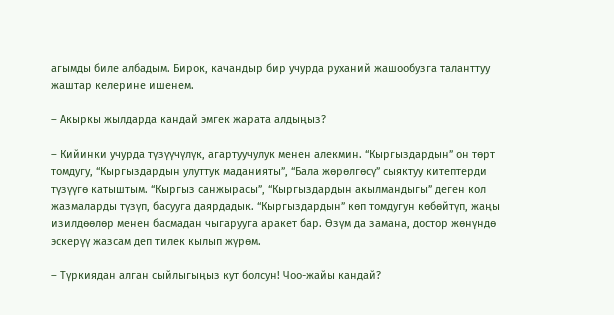агымды биле албадым. Бирок, качандыр бир учурда руханий жашообузга таланттуу жаштар келерине ишенем.

– Акыркы жылдарда кандай эмгек жарата алдыңыз?

– Кийинки учурда түзүүчүлүк, агартуучулук менен алекмин. “Кыргыздардын” он төрт томдугу, “Кыргыздардын улуттук маданияты”, “Бала жөрөлгөсү” сыяктуу китептерди түзүүгө катыштым. “Кыргыз санжырасы”, “Кыргыздардын акылмандыгы” деген кол жазмаларды түзүп, басууга даярдадык. “Кыргыздардын” көп томдугун көбөйтүп, жаңы изилдөөлөр менен басмадан чыгарууга аракет бар. Өзүм да замана, достор жөнүндө эскерүү жазсам деп тилек кылып жүрөм.

– Түркиядан алган сыйлыгыңыз кут болсун! Чоо-жайы кандай?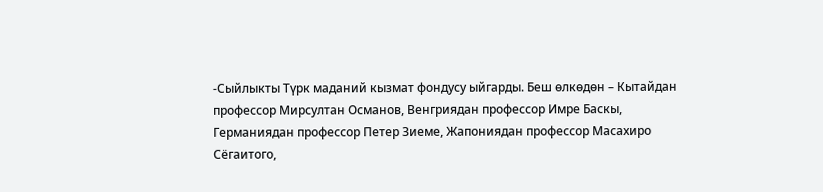-Сыйлыкты Түрк маданий кызмат фондусу ыйгарды. Беш өлкөдөн – Кытайдан профессор Мирсултан Османов, Венгриядан профессор Имре Баскы, Германиядан профессор Петер Зиеме, Жапониядан профессор Масахиро Сёгаитого,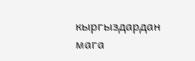кыргыздардан мага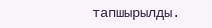тапшырылды.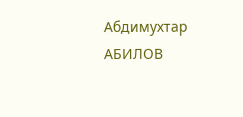Абдимухтар АБИЛОВ